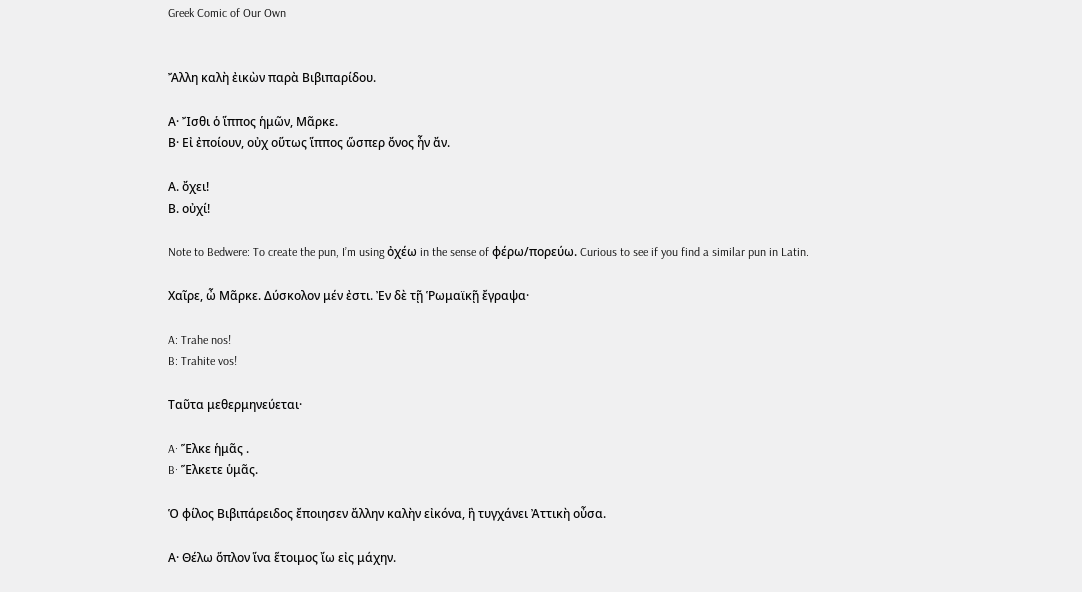Greek Comic of Our Own


Ἄλλη καλὴ ἐικὼν παρὰ Βιβιπαρίδου.

Α· Ἴσθι ὁ ἵππος ἡμῶν, Μᾶρκε.
Β· Εἰ ἐποίουν, οὐχ οὕτως ἵππος ὥσπερ ὄνος ἦν ἄν.

Α. ὄχει!
Β. οὐχί!

Note to Bedwere: To create the pun, I’m using ὀχέω in the sense of φέρω/πορεύω. Curious to see if you find a similar pun in Latin.

Χαῖρε, ὦ Μᾶρκε. Δύσκολον μέν ἐστι. Ἐν δὲ τῇ Ῥωμαϊκῇ ἔγραψα·

A: Trahe nos!
B: Trahite vos!

Ταῦτα μεθερμηνεύεται·

A· Ἕλκε ἡμᾶς .
B· Ἕλκετε ὑμᾶς.

Ὁ φίλος Βιβιπάρειδος ἔποιησεν ἄλλην καλὴν εἰκόνα, ἣ τυγχάνει Ἀττικὴ οὖσα.

Α· Θέλω ὅπλον ἵνα ἕτοιμος ἴω εἰς μάχην.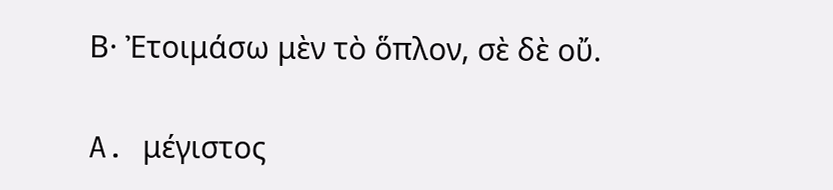Β· Ἐτοιμάσω μὲν τὸ ὅπλον, σὲ δὲ οὔ.

A. μέγιστος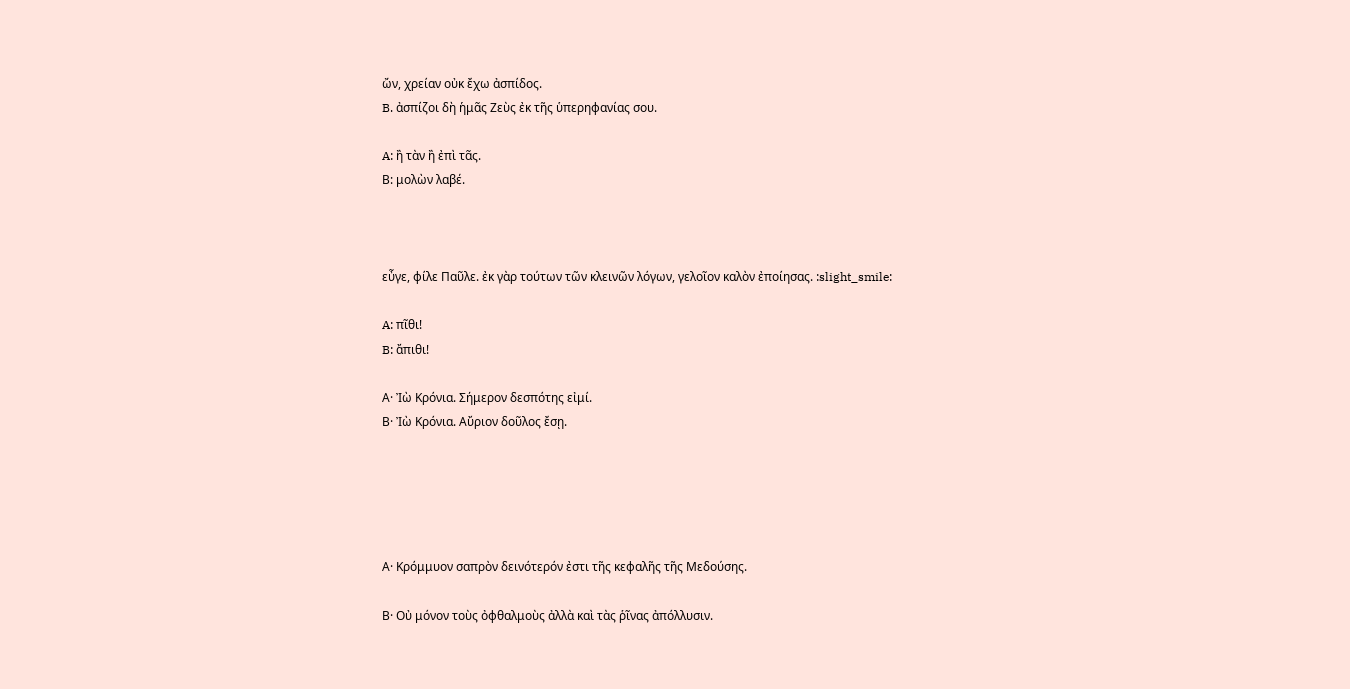ὤν, χρείαν οὐκ ἔχω ἀσπίδος.
B. ἀσπίζοι δὴ ἡμᾶς Ζεὺς ἐκ τῆς ὑπερηφανίας σου.

A: ἢ τὰν ἢ ἐπὶ τᾶς.
Β: μολὼν λαβέ.



εὖγε, φίλε Παῦλε. ἐκ γὰρ τούτων τῶν κλεινῶν λόγων, γελοῖον καλὸν ἐποίησας. :slight_smile:

A: πῖθι!
B: ἄπιθι!

Α· Ἰὼ Κρόνια. Σήμερον δεσπότης εἰμί.
Β· Ἰὼ Κρόνια. Αὔριον δοῦλος ἔσῃ.





Α· Κρόμμυον σαπρὸν δεινότερόν ἐστι τῆς κεφαλῆς τῆς Μεδούσης.

Β· Οὐ μόνον τοὺς ὀφθαλμοὺς ἀλλὰ καὶ τὰς ῥῖνας ἀπόλλυσιν.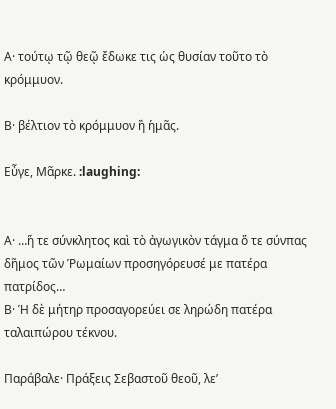Α· τούτῳ τῷ θεῷ ἔδωκε τις ὡς θυσίαν τοῦτο τὸ κρόμμυον.

Β· βέλτιον τὸ κρόμμυον ἢ ἡμᾶς.

Εὖγε, Μᾶρκε. :laughing:


Α· …ἥ τε σύνκλητος καὶ τὸ ἀγωγικὸν τάγμα ὅ τε σύνπας δῆμος τῶν Ῥωμαίων προσηγόρευσέ με πατέρα πατρίδος…
Β· Ἡ δὲ μήτηρ προσαγορεύει σε ληρώδη πατέρα ταλαιπώρου τέκνου.

Παράβαλε· Πράξεις Σεβαστοῦ θεοῦ, λε’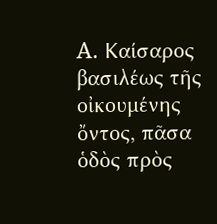A. Καίσαρος βασιλέως τῆς οἰκουμένης ὄντος, πᾶσα ὁδὸς πρὸς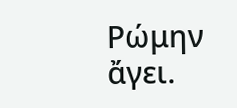Ρώμην ἄγει.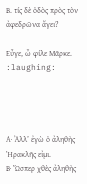Β. τίς δὲ ὁδὸς πρὸς τὸν ἀφεδρῶνα ἄγει?

Εὖγε, ὦ φίλε Μᾶρκε. :laughing:




Α· Ἀλλ’ ἐγὼ ὁ ἀληθὴς Ἡρακλῆς εἰμι.
Β· Ὥσπερ χθὲς ἀληθὴς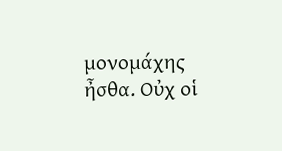μονομάχης ἦσθα. Οὐχ οἱ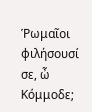Ῥωμαῖοι φιλήσουσί σε, ὦ Κόμμοδε;